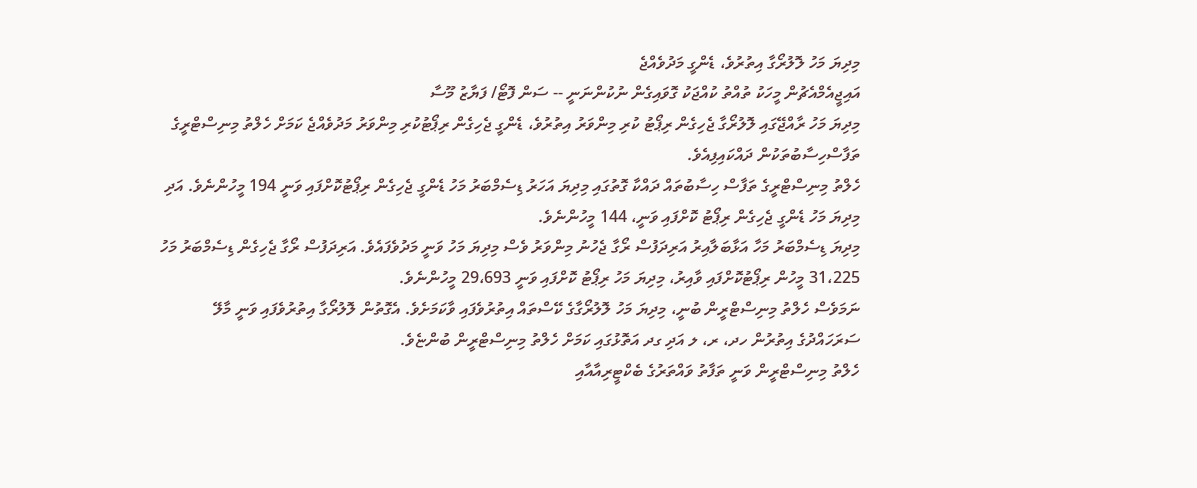މިދިޔަ މަހު ލޮލުރޯގާ އިތުރުވެ، ޑެންގީ މަދުވެއްޖެ
އައިޖީއެމްއެޗުން މީހަކު ތުއްތު ކުއްޖަކު ގޮވައިގެން ނުކުންނަނީ -- ސަން ފޮޓޯ/ ފަޔާޒު މޫސާ
މިދިޔަ މަހު ރާއްޖޭގައި ލޮލުރޯގާ ޖެހިގެން ރިޕޯޓު ކުރި މިންވަރު އިތުރުވެ، ޑެންގީ ޖެހިގެން ރިޕޯޓުކުރި މިންވަރު މަދުވެއްޖެ ކަމަށް ހެލްތު މިނިސްޓްރީގެ ތަފާސްހިސާބުތަކުން ދައްކައިފިއެވެ.
ހެލްތު މިނިސްޓްރީގެ ތަފާސް ހިސާބުތައް ދައްކާ ގޮތުގައި މިދިޔަ އަހަރު ޑިސެމްބަރު މަހު ޑެންގީ ޖެހިގެން ރިޕޯޓުކޮށްފައި ވަނީ 194 މީހުންނެވެ. އަދި މިދިޔަ މަހު ޑެންގީ ޖެހިގެން ރިޕޯޓު ކޮށްފައި ވަނީ، 144 މީހުންނެވެ.
މިދިޔަ ޑިސެމްބަރު މަހާ އަޅާބަލާއިރު އަރިދަފުސް ރޯގާ ޖެހުނު މިންވަރު ވެސް މިދިޔަ މަހު ވަނީ މަދުވެފައެވެ. އަރިދަފުސް ރޯގާ ޖެހިގެން ޑިސެމްބަރު މަހު 31،225 މީހުން ރިޕޯޓުކޮށްފައި ވާއިރު، މިދިޔަ މަހު ރިޕޯޓު ކޮށްފައި ވަނީ 29،693 މީހުންނެވެ.
ނަމަވެސް ހެލްތު މިނިސްޓްރީން ބުނީ، މިދިޔަ މަހު ލޮލުރޯގާގެ ކޭސްތައް އިތުރުވެފައި ވާކަމަށެވެ. އެގޮތުން ލޮލުރޯގާ އިތުރުވެފައި ވަނީ މާލޭ ސަރަހައްދުގެ އިތުރުން ހދ، ރ، ލ އަދި ގދ އަތޮޅުގައި ކަމަށް ހެލްތު މިނިސްޓްރީން ބުންޏެވެ.
ހެލްތު މިނިސްޓްރީން ވަނީ ތަފާތު ވައްތަރުގެ ބެކްޓީރިއާއާއި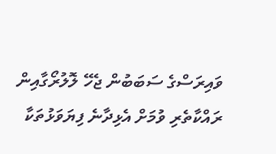ވައިރަސްގެ ސަބަބުން ޖެހޭ ލޮލުރޯގާއިން ރައްކާތެރި ވުމަށް އެޅިދާނެ ފިޔަވަޅުތަކާ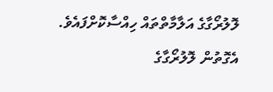ލޮލުރޯގާގެ އަލާމާތްތައް ހިއްސާކޮށްފައެވެ. އެގޮތުން ލޮލުރޯގާގެ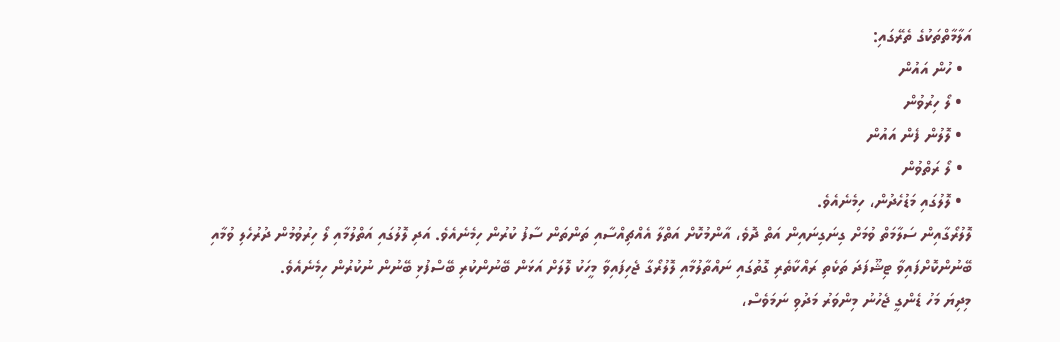އަލާމާތްތަކުގެ ތެރޭގައި:
  • ހުން އައުން
  • ލޯ ހިރުވުން
  • ލޮލުން ފެން އައުން
  • ލޯ ރަތްވުން
  • ލޮލުގައި މަޑުހެދުން، ހިމެނެއެވެ.
ލޮލުރޯގާއިން ސަލާމަތް ވުމަށް ގިނަގިނައިން އަތް ދޮވެ، އާންމުކޮށް އަތްލާ އެއްޗިއްސާއި ތަންތަން ސާފު ކުރުން ހިމެނެއެވެ. އަދި ލޮލުގައި އަތްލުމާއި ލޯ ހިރުވުމުން ދުރުހެލި ވުމާއި ބޭނުންކޮށްފައިވާ ޓިޝޫފަދަ ތަކެތި ރައްކާތެރި ގޮތުގައި ނައްތާލުމާއި ލޮލުރޯގާ ޖެހިފައިވާ މީހަކު ލޮލަށް އަޅަން ބޭނުންކުރި ބޭސްފުޅި ބޭނުން ނުކުރުން ހިމެނެއެވެ.
މިދިޔަ މަހު ޑެންގީ ޖެހުނު މިންވަރު މަދުވި ނަމަވެސް،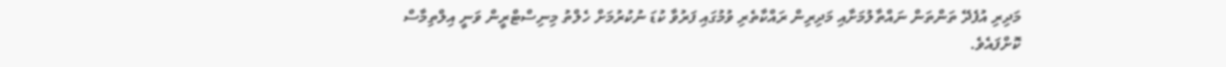މަދިރި އުފެދޭ ތަންތަން ނައްތާލުމަށާއި މަދިރިން ރައްކާތެރި ވުމުގައި ފަރުވާ ކުޑަ ނުކުރުމަށް ހެލްތު މިނިސްޓްރީން ވަނީ އިލްތިމާސް ކޮށްފައެވެ.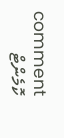comment ކޮމެންޓް